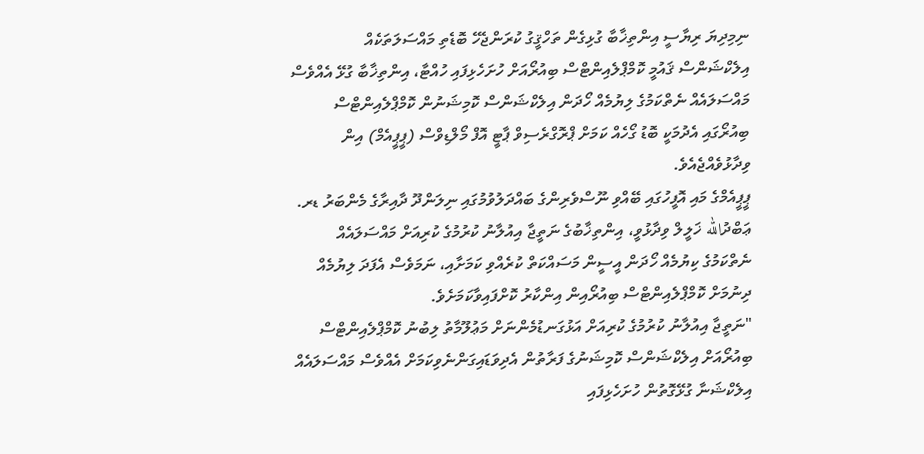ނިމިދިޔަ ރިޔާސީ އިންތިޚާބާ ގުޅިގެން ތަހްޤީގު ކުރަންޖެހޭ ބޮޑެތި މައްސަލަތަކެއް އިލެކްޝަންސް ޤައުމީ ކޮމްޕްލެއިންޓްސް ބިއުރޯއަށް ހުށަހެޅިފައި ހުއްޓާ، އިންތިޚާބާ ގުޅޭ އެއްވެސް މައްސަލައެއް ނެތްކަމުގެ ލިޔުމެއް ހޯދަން އިލެކްޝަންސް ކޮމިޝަނުން ކޮމްޕްލެއިންޓްސް ބިއުރޯގައި އެދުމަކީ ބޮޑު ގޯހެއް ކަމަށް ޕްރޮގްރެސިވް ޕާޓީ އޮފް މޯލްޑިވްސް (ޕީޕީއެމް) އިން ވިދާޅުވެއްޖެއެވެ.
ޕީޕީއެމްގެ މައި އޮފީހުގައި ބޭއްވި ނޫސްވެރިންގެ ބައްދަލުވުމުގައި ނިލަންދޫ ދާއިރާގެ މެންބަރު ޑރ. ޢަބްދުالله ޚަލީލް ވިދާޅުވީ، އިންތިޚާބުގެ ނަތީޖާ އިއުލާނު ކުރުމުގެ ކުރިއަށް މައްސަލައެއް ނެތްކަމުގެ ކިޔުމެއް ހޯދަން އީސީން މަސައްކަތް ކުރެއްވި ކަމަށާއި، ނަމަވެސް އެފަދަ ލިޔުމެއް ދިނުމަށް ކޮމްޕްލެއިންޓްސް ބިއުރޯއިން އިންކާރު ކޮށްފައިވާކަމަށެވެ.
"ނަތީޖާ އިއުލާނު ކުރުމުގެ ކުރިއަށް އަޅުގަނޑުމެންނަށް މަޢުލޫމާތު ލިބުނު ކޮމްޕްލެއިންޓްސް ބިއުރޯއަށް އިލެކްޝަންސް ކޮމިޝަނުގެ ފަރާތުން އެދިވަޑައިގަންނެވިކަމަށް އެއްވެސް މައްސަލައެއް އިލެކްޝަނާ ގުޅޭގޮތުން ހުށަހެޅިފައި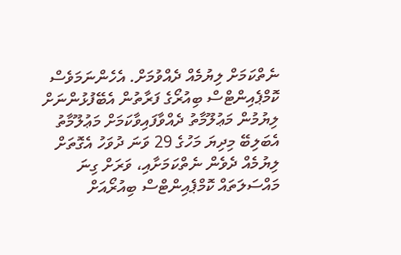ނެތްކަމަށް ލިޔުމެއް ދެއްވުމަށް. އެހެންނަމަވެސް ކޮމްޕެއިންޓްސް ބިއުރޯގެ ފަރާތުން އެބޭފުޅުންނަށް ލިޔުމުން މަޢުލޫމާތު ދެއްވާފައިވާކަމަށް މަޢުލޫމާތު އެބަލިބޭ މިދިޔަ މަހުގެ 29 ވަނަ ދުވަހު އެގޮތަށް ލިޔުމެއް ދެވެން ނެތްކަމަށާއި، ވަރަށް ގިނަ މައްސަލަތައް ކޮމްޕެއިންޓްސް ބިއުރޯއަށް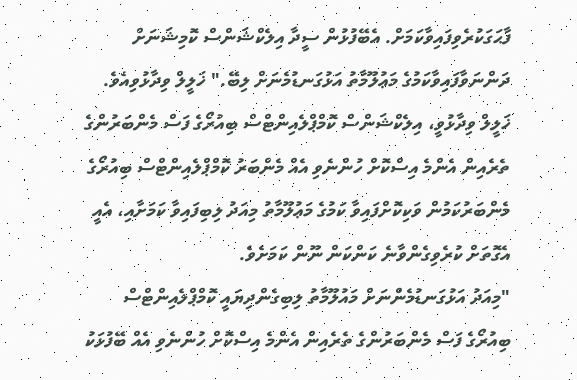ފާޙަގަކުރެވިފައިވާކަމަށް. އެބޭފުޅުން ސީދާ އިލެކްޝަންސް ކޮމިޝަނަށް ދަންނަވާފައިވާކަމުގެ މަޢުލޫމާތު އަޅުގަނޑުމެނަށް ލިބޭ." ޚަލީލް ވިދާޅުވިއެވެ.
ޚަލީލް ވިދާޅުވީ، އިލެކްޝަންސް ކޮމްޕްލެއިންޓްސް ބިއުރޯގެ ފަސް މެންބަރުންގެ ތެރެއިން އެންމެ އިސްކޮށް ހުންނެވި އެއް މެންބަރު ކޮމްޕްލެއިންޓްސް ބިއުރޯގެ މެންބަރުކަމުން ވަކިކޮށްފައިވާ ކަމުގެ މަޢުލޫމާތު މިއަދު ލިބިފައިވާ ކަމަށާއި، އެއީ އެގޮތަށް ކުރެވިގެންވާނެ ކަންކަން ނޫން ކަމަށެވެ.
"މިއަދު އަޅުގަނޑުމެންނަށް މައުލޫމާތު ލިބިގެންދިޔައީ ކޮމްޕްލެއިންޓްސް ބިއުރޯގެ ފަސް މެންބަރުންގެ ތެރެއިން އެންމެ އިސްކޮށް ހުންނެވި އެއް ބޭފުޅަކު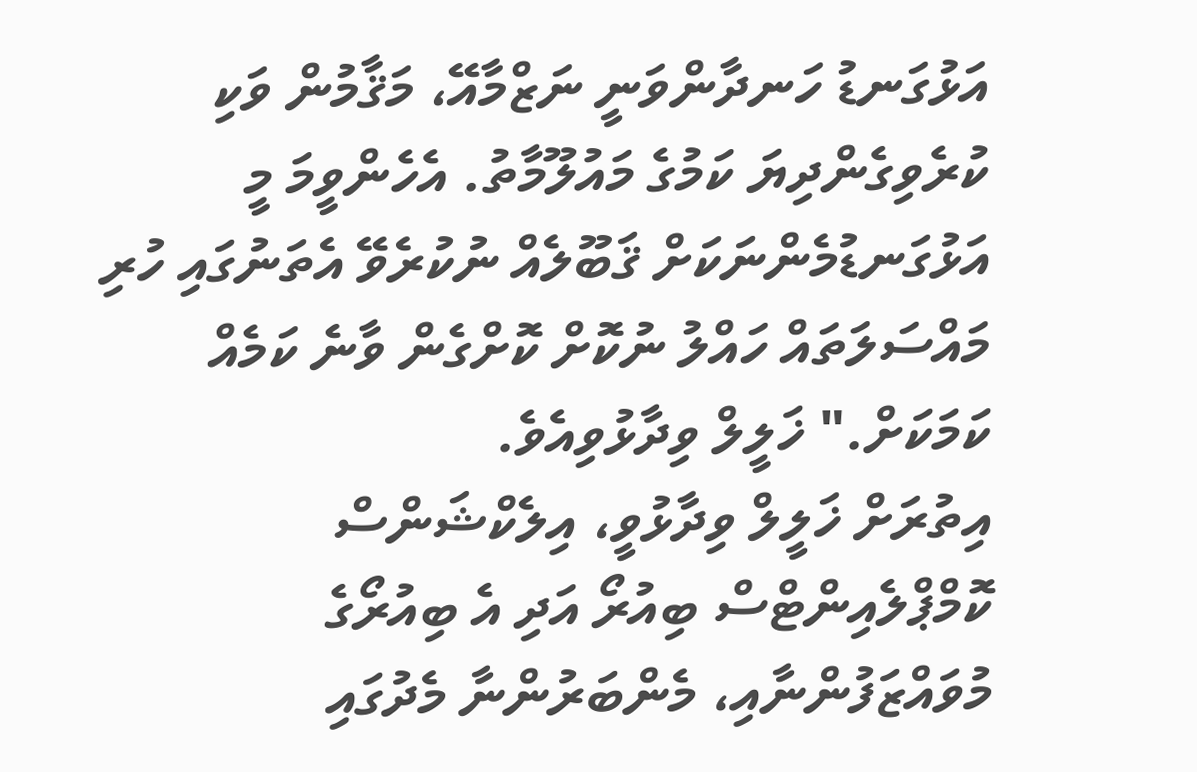އަޅުގަނޑު ހަނދާންވަނީ ނަޒްމާއޭ، މަޤާމުން ވަކި ކުރެވިގެންދިޔަ ކަމުގެ މައުލޫމާތު. އެހެންވީމަ މީ އަޅުގަނޑުމެންނަކަށް ޤަބޫލެއް ނުކުރެވޭ އެތަނުގައި ހުރި މައްސަލަތައް ހައްލު ނުކޮށް ކޮށްގެން ވާނެ ކަމެއް ކަމަކަށް." ޚަލީލް ވިދާޅުވިއެވެ.
އިތުރަށް ޚަލީލް ވިދާޅުވީ، އިލެކްޝަންސް ކޮމްޕްލެއިންޓްސް ބިއުރޯ އަދި އެ ބިއުރޯގެ މުވައްޒަފުންނާއި، މެންބަރުންނާ މެދުގައި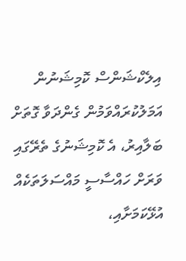އިލެކްޝަންސް ކޮމިޝަނުން އަމަލުކުރައްވަމުން ގެންދަވާ ގޮތަށް ބަލާއިރު، އެ ކޮމިޝަނުގެ ތެރޭގައި ވަރަށް ހައްސާސީ މައްސަލަތަކެއް އުޅޭކަމަށާއި،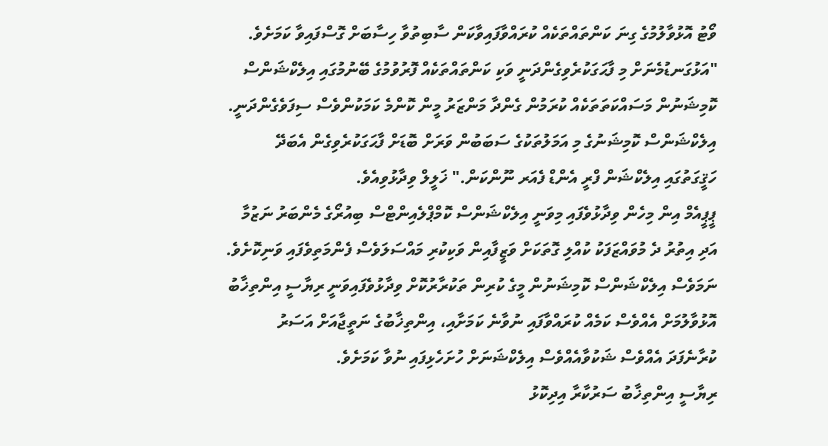ވޯޓު އޮޅުވާލުމުގެ ގިނަ ކަންތައްތަކެއް ކުރައްވާފައިވާކަން ސާބިތުވާ ހިސާބަށް ގޮސްފައިވާ ކަމަށެވެ.
"އަޅުގަނޑުމެނަށް މި ފާޙަގަކުރެވިގެންދަނީ ވަކި ކަންތައްތަކެއް ފޮރުވުމުގެ ބޭނުމުގައި އިލެކްޝަންސް ކޮމިޝަނުން މަސައްކަތަތަކެއް ކުރަމުން ގެންދާ މަންޒަރު މީން ކޮންމެ ކަމަކުންވެސް ސިފަވެގެންދަނީ. އިލެކްޝަންސް ކޮމިޝަނުގެ މި އަމަލުތަކުގެ ސަބަބުން ވަރަށް ބޮޑަށް ފާޙަގަކުރެވިގެން އެބަދޭ ހަޤީގަތުގައި އިލެކްޝަން ފްރީ އެންޑް ފެއަރ ނޫންކަން." ޚަލީލް ވިދާޅުވިއެވެ.
ޕީޕީއެމް އިން މިހެން ވިދާޅުވެފައި މިވަނީ އިލެކްޝަންސް ކޮމްޕްލެއިންޓްސް ބިއުރޯގެ މެންބަރު ނަޒުމާ އަދި އިތުރު ދެ މުވައްޒަފަކު ކުއްލި ގޮތަކަށް ވަޒީފާއިން ވަކިކުރި މައްސަލަވެސް ފެންމަތިވެފައި ވަނިކޮށެވެ.
ނަމަވެސް އިލެކްޝަންސް ކޮމިޝަނުން މީގެ ކުރިން ތަކުރާރުކޮށް ވިދާޅުވެފައިވަނީ ރިޔާސީ އިންތިޚާބު އޮޅުވާލުމަށް އެއްވެސް ކަމެއް ކުރައްވާފައި ނުވާނެ ކަމަށާއި، އިންތިޚާބުގެ ނަތީޖާއަށް އަސަރު ކުރާނެފަދަ އެއްވެސް ޝަކުވާއެއްވެސް އިލެކްޝަނަށް ހުށަހެޅިފައި ނުވާ ކަމަށެވެ.
ރިޔާސީ އިންތިޚާބު ސަރުކާރާ އިދިކޮޅު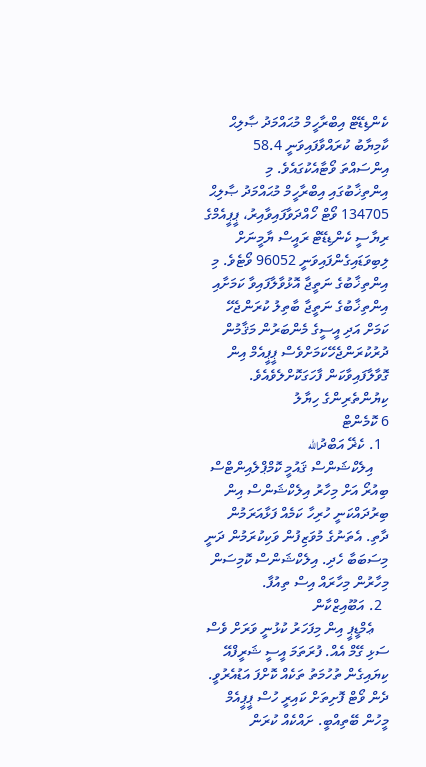ކެންޑިޑޭޓް އިބްރާހީމް މުޙައްމަދު ޞާލިޙް ކާމިޔާބު ކުރައްވާފައިވަނީ 58.4 އިންސައްތަ ވޯޓާއެކުގައެވެ. މި އިންތިޚާބުގައި އިބްރާހީމް މުޙައްމަދު ޞާލިޙް 134705 ވޯޓް ހޯއްދަވާފައިވާއިރު، ޕީޕީއެމްގެ ރިޔާސީ ކެންޑިޑޭޓް ރައީސް ޔާމީނަށް ލިބިވަޑައިގެންފައިވަނީ 96052 ވޯޓެވެ. މި އިންތިޚާބުގެ ނަތީޖާ އޮޅުވާލާފައިވާ ކަމަށާއި އިންތިޚާބުގެ ނަތީޖާ ބާތިލު ކުރަންޖެހޭ ކަމަށް އަދި އީސީގެ މެންބަރުން މަޤާމުން ދުރުކުރަންޖެހޭކަމަށްވެސް ޕީޕީއެމް އިން ގޮވާލާފައިވާކަން ފާހަގަކޮށްލެވެއެވެ.
ކިޔުންތެރިންގެ ހިޔާލު
6 ކޮމެންޓް
  1. ކެޜޭ އަބްދުالله
    އިލެކްޝަންސް ޤައުމީ ކޮމްޕްލެއިންޓްސް ބިއުރޯ އަށް މިހާރު އިލެކްޝަންސް އިން ބިރުދައްކަނީ ހުރިހާ ކަމެއް ފަޅާއަރަމުން ދާތި. އެތަނުގެ މުވަޒިފުން ވަކިކުރަމުން ދަނީ މިސަބަބާ ހެދި. އިލެކްޝަންސް ކޮމިސަން މިހާރުން މިހާރައް އިސް ތިއުފާ.
  2. އަބޫއިޒްކާން
    ޢެމްޑީޕީ އިން މިފަހަރު ކުޅުނީ ވަރަށް ވެސް ސަޅި ގޭމް އެއް. ފުރަތަމަ އީސީ ޝަރީފްއޭ ކިޔައިގެން ތުހުމަތު ތަކެއް ކޮށްފަ އަޑުއެރުވީ. ދެން ވޯޓް ފޮށިތަށް ކައިރީ ހުސް ޕީޕީއެމް މީހުން ބޭތިއްބީ. ށައްކެއް ކުރަން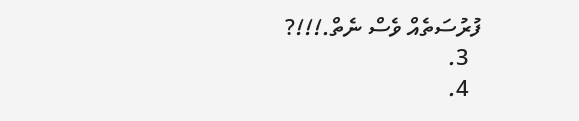ފުރުސަތެއް ވެސް ނެތް.!!!?
  3.
  4.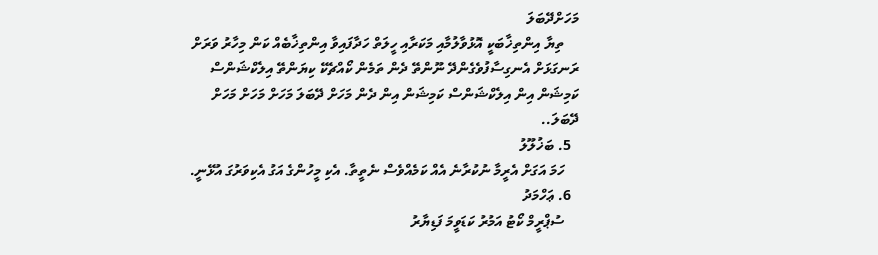މަހަށްދޭބަލަ
    ތިޔާ އިންތިޚާބަކީ އޮޅުވާލުމާއި މަކަރާއި ހީލަތް ހަދާފައިވާ އިންތިޚާބެއް ކަން މިހާރު ވަރަށް ރަނގަޅަށް އެނގިސާފުވެގެންދޭ ނޫންތޭ ދެން ތަމެން ކޯއްޗެކޭ ކިޔަންތޭ އިލެކްޝަންސް ކަމިޝަން އިން އިލެކްޝަންސް ކަމިޝަން އިން ދެން މަހަށް ދޭބަލަ މަހަށް މަހަށް މަހަށް ދޭބަލަ..
  5. ބަޚުލޫލު
    ހަމަ އަގަށް އެރީމާ ނުކުރާނެ އެއް ކަމެއްވެސް ނެތީތާ. އެކި މީހުންގެ އަގު އެކިވަރުގަ އުޅޭނީ.
  6. ޢަހްމަދު
    ސުޕްރީމް ކޯޓު އަމުރު ކަޑަވީމަ ފަޑިޔާރު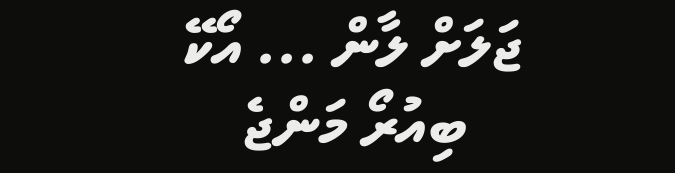ޖަލަށް ލާން ... އޯކޭ
    ބިއުރޯ މަންޖެ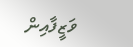ވަޒީފާއިން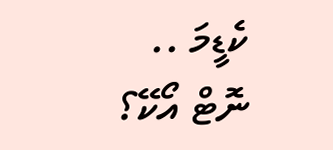ކެޑީމަ .. ނޮޓް އޯކޭ؟